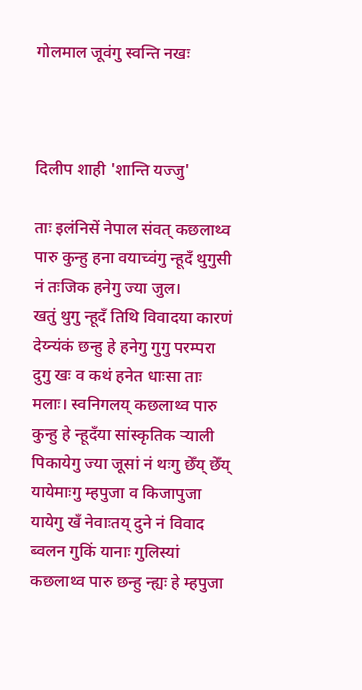गोलमाल जूवंगु स्वन्ति नखः



दिलीप शाही 'शान्ति यज्जु'

ताः इलंनिसें नेपाल संवत् कछलाथ्व पारु कुन्हु हना वयाच्वंगु न्हूदँ थुगुसी नं तःजिक हनेगु ज्या जुल।
खतुं थुगु न्हूदँ तिथि विवादया कारणं देय्न्यंकं छन्हु हे हनेगु गुगु परम्परा दुगु खः व कथं हनेत धाःसा ताः मलाः। स्वनिगलय् कछलाथ्व पारु कुन्हु हे न्हूदँया सांस्कृतिक र्‍याली पिकायेगु ज्या जूसां नं थःगु छेँय् छेँय् यायेमाःगु म्हपुजा व किजापुजा यायेगु खँ नेवाःतय् दुने नं विवाद ब्वलन गुकिं यानाः गुलिस्यां कछलाथ्व पारु छन्हु न्ह्यः हे म्हपुजा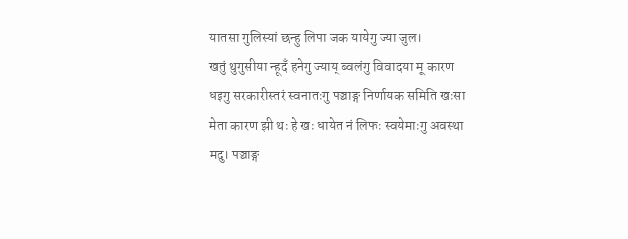यातसा गुलिस्यां छन्हु लिपा जक यायेगु ज्या जुल।
खतुं थुगुसीया न्हूदँ हनेगु ज्याय् ब्वलंगु विवादया मू कारण धइगु सरकारीस्तरं स्वनातःगु पञ्चाङ्ग निर्णायक समिति खःसा मेता कारण झी थः हे खः धायेत नं लिफः स्वयेमाःगु अवस्था मदु। पञ्चाङ्ग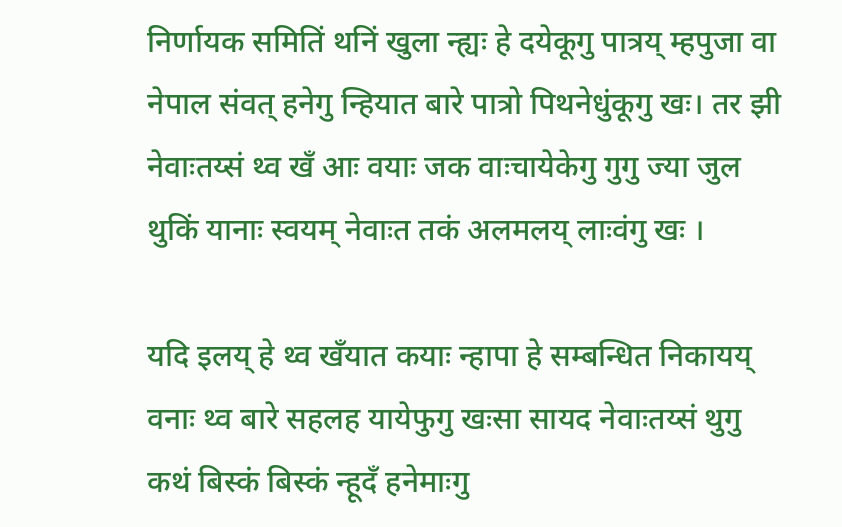निर्णायक समितिं थनिं खुला न्ह्यः हे दयेकूगु पात्रय् म्हपुजा वा नेपाल संवत् हनेगु न्हियात बारे पात्रो पिथनेधुंकूगु खः। तर झी नेवाःतय्सं थ्व खँ आः वयाः जक वाःचायेकेगु गुगु ज्या जुल थुकिं यानाः स्वयम् नेवाःत तकं अलमलय् लाःवंगु खः ।

यदि इलय् हे थ्व खँयात कयाः न्हापा हे सम्बन्धित निकायय् वनाः थ्व बारे सहलह यायेफुगु खःसा सायद नेवाःतय्सं थुगु कथं बिस्कं बिस्कं न्हूदँ हनेमाःगु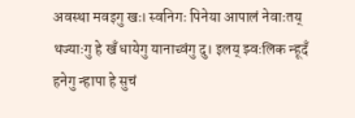अवस्था मवइगु खः। स्वनिगः पिनेया आपालं नेवाःतय् थज्याःगु हे खँ धायेगु यानाच्वंगु दु। इलय् झ्वःलिक न्हूदँ हनेगु न्हापा हे सुचं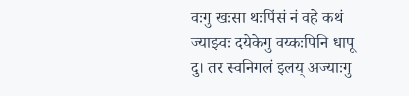वःगु खःसा थःपिंसं नं वहे कथं ज्याझ्वः दयेकेगु वय्कःपिनि धापू दु। तर स्वनिगलं इलय् अज्याःगु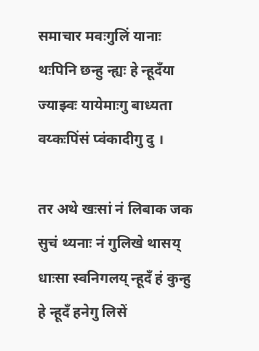समाचार मवःगुलिं यानाः थःपिनि छन्हु न्ह्यः हे न्हूदँया ज्याझ्वः यायेमाःगु बाध्यता वय्कःपिंसं प्वंकादीगु दु ।

तर अथे खःसां नं लिबाक जक सुचं थ्यनाः नं गुलिखे थासय् धाःसा स्वनिगलय् न्हूदँ हं कुन्हु हे न्हूदँ हनेगु लिसें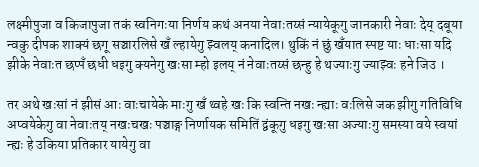लक्ष्मीपुजा व किजापुजा तकं स्वनिगःया निर्णय कथं अनया नेवाःतय्सं न्यायेकूगु जानकारी नेवाः देय् दबूया न्वकु दीपक शाक्यं छगू सञ्चारलिसे खँ ल्हायेगु झ्वलय् कनादिल। थुकिं नं छुं खँयात स्पष्ट याः धाःसा यदि झीके नेवाःत छप्पँ छधी धइगु क्यनेगु खःसा म्हो इलय् नं नेवाःतय्सं छन्हु हे थज्याःगु ज्याझ्वः हने जिउ ।

तर अथे खःसां नं झीसं आः वाःचायेके माःगु खँ थ्वहे खः कि स्वन्ति नखः न्ह्याः वःलिसे जक झीगु गतिविधि अप्वयेकेगु वा नेवाःतय् नखःचखः पञ्चाङ्ग निर्णायक समितिं द्वंकूगु धइगु खःसा अज्याःगु समस्या वये स्वयां न्ह्यः हे उकिया प्रतिकार यायेगु वा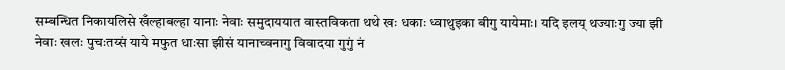सम्बन्धित निकायलिसे खँल्हाबल्हा यानाः नेवाः समुदाययात वास्तविकता थथे खः धकाः ध्वाथुइका बीगु यायेमाः। यदि इलय् थज्याःगु ज्या झी नेवाः खलः पुचःतय्सं याये मफुत धाःसा झीसं यानाच्वनागु विवादया गुगुं नं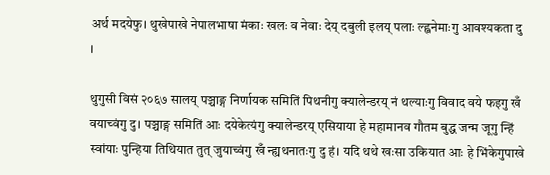अर्थ मदयेफु। थुखेपाखे नेपालभाषा मंकाः खलः व नेवाः देय् दबुली इलय् पलाः ल्ह्वनेमाःगु आवश्यकता दु ।

थुगुसी विसं २०६७ सालय् पञ्चाङ्ग निर्णायक समितिं पिथनीगु क्यालेन्डरय् नं थल्याःगु विवाद वये फइगु खँ वयाच्वंगु दु। पञ्चाङ्ग समितिं आः दयेकेत्यंगु क्यालेन्डरय् एसियाया हे महामानव गौतम बुद्ध जन्म जूगु न्हिं स्वांयाः पुन्हिया तिथियात तुत् जुयाच्वंगु खँ न्ह्यथनातःगु दु हं। यदि थथे खःसा उकियात आः हे भिंकेगुपाखे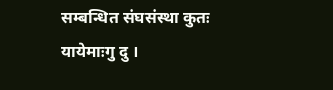सम्बन्धित संघसंस्था कुतः यायेमाःगु दु ।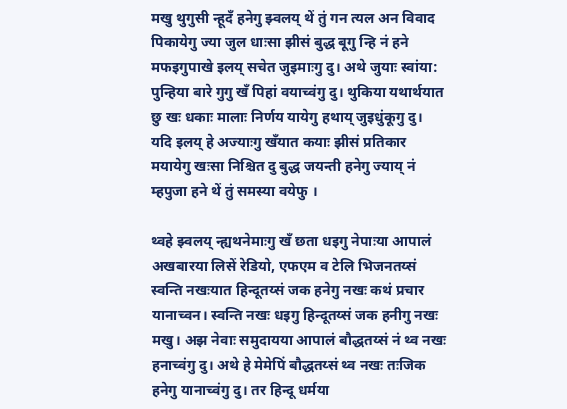मखु थुगुसी न्हूदँ हनेगु झ्वलय् थें तुं गन त्यल अन विवाद पिकायेगु ज्या जुल धाःसा झीसं बुद्ध बूगु न्हि नं हने मफइगुपाखे इलय् सचेत जुइमाःगु दु। अथे जुयाः स्वांया: पुन्हिया बारे गुगु खँ पिहां वयाच्वंगु दु। थुकिया यथार्थयात छु खः धकाः मालाः निर्णय यायेगु हथाय् जुइधुंकूगु दु। यदि इलय् हे अज्याःगु खँयात कयाः झीसं प्रतिकार मयायेगु खःसा निश्चित दु बुद्ध जयन्ती हनेगु ज्याय् नं म्हपुजा हने थें तुं समस्या वयेफु ।

थ्वहे झ्वलय् न्ह्यथनेमाःगु खँ छता धइगु नेपाःया आपालं अखबारया लिसें रेडियो, एफएम व टेलि भिजनतय्सं स्वन्ति नखःयात हिन्दूतय्सं जक हनेगु नखः कथं प्रचार यानाच्वन। स्वन्ति नखः धइगु हिन्दूतय्सं जक हनीगु नखः मखु। अझ नेवाः समुदायया आपालं बौद्धतय्सं नं थ्व नखः हनाच्वंगु दु। अथे हे मेमेपिं बौद्धतय्सं थ्व नखः तःजिक हनेगु यानाच्वंगु दु। तर हिन्दू धर्मया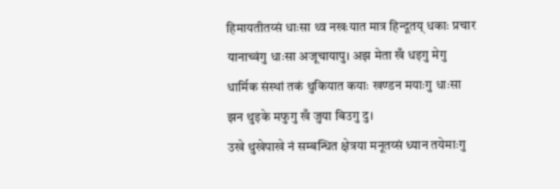हिमायतीतय्सं धाःसा थ्व नखःयात मात्र हिन्दूतय् धकाः प्रचार यानाच्वंगु धाःसा अजूचायापु। अझ मेता खँ धइगु मेगु धार्मिक संस्थां तकं थुकियात कयाः खण्डन मयाःगु धाःसा झन थुइके मफुगु खँ जुया बिउगु दु।
उखे थुखेपाखे नं सम्बन्धित क्षेत्रया मनूतय्सं ध्यान तयेमाःगु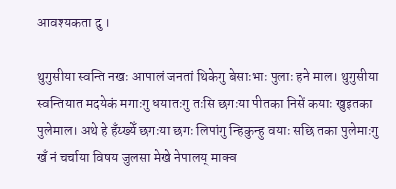आवश्यकता दु ।

थुगुसीया स्वन्ति नखः आपालं जनतां थिकेगु बेसाःभाः पुलाः हने माल। थुगुसीया स्वन्तियात मदयेकं मगाःगु धयातःगु तःसि छगःया पीतका निसें कयाः खुइतका पुलेमाल। अथे हे हँय्ख्येँ छगःया छगः लिपांगु न्हिकुन्हु वयाः सछि तका पुलेमाःगु खँ नं चर्चाया विषय जुलसा मेखे नेपालय् माक्व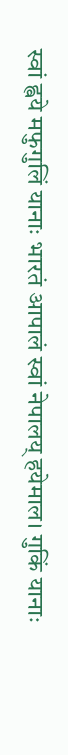स्वां ह्वये मफुगुलिं यानाः भारतं आपालं स्वां नेपालय् हयेमाल। गुकिं यानाः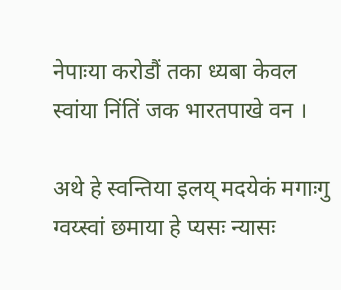नेपाःया करोडौं तका ध्यबा केवल स्वांया निंतिं जक भारतपाखे वन ।

अथे हे स्वन्तिया इलय् मदयेकं मगाःगु ग्वय्स्वां छमाया हे प्यसः न्यासः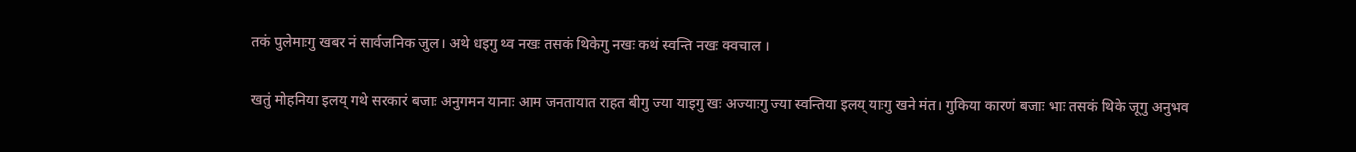तकं पुलेमाःगु खबर नं सार्वजनिक जुल। अथे धइगु थ्व नखः तसकं थिकेगु नखः कथं स्वन्ति नखः क्वचाल ।

खतुं मोहनिया इलय् गथे सरकारं बजाः अनुगमन यानाः आम जनतायात राहत बीगु ज्या याइगु खः अज्याःगु ज्या स्वन्तिया इलय् याःगु खने मंत। गुकिया कारणं बजाः भाः तसकं थिके जूगु अनुभव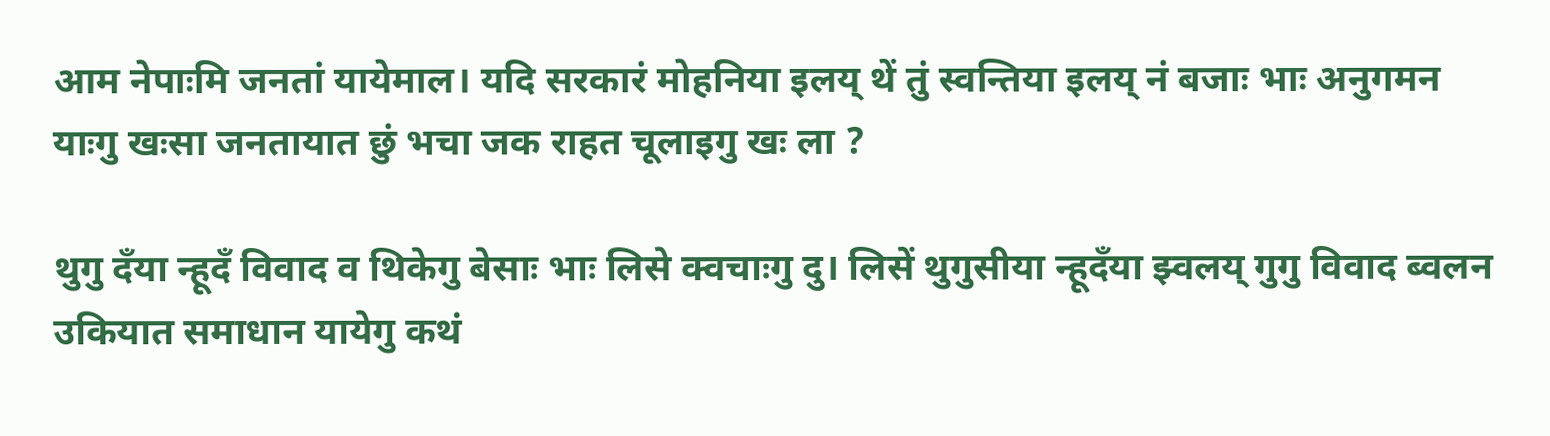आम नेपाःमि जनतां यायेमाल। यदि सरकारं मोहनिया इलय् थें तुं स्वन्तिया इलय् नं बजाः भाः अनुगमन याःगु खःसा जनतायात छुं भचा जक राहत चूलाइगु खः ला ?

थुगु दँया न्हूदँ विवाद व थिकेगु बेसाः भाः लिसे क्वचाःगु दु। लिसें थुगुसीया न्हूदँया झ्वलय् गुगु विवाद ब्वलन उकियात समाधान यायेगु कथं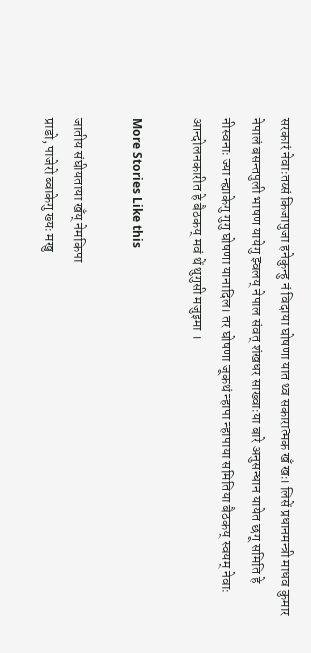सरकारं नेवाःतय्सं किजापुजा हनेकुन्हु नं विदाया घोषणा यात थ्व सकारात्मक खँ खः। लिसें प्रधानमन्त्री माधव कुमार नेपालं बसन्तपुली भाषण यायेगु झ्वलय् नेपाल संवत् शंखधर साख्वाःया बारे अनुसन्धान यायेत छगू समिति हे नीस्वनाः ज्या न्ह्याकेगु गुगु घोषणा यानादिल। तर घोषणा जूकथं न्हापा न्हापाया समितिया बैठकय् स्वयम् नेवाः आन्दोलनकारीत हे बैठकय् मवं थें थुगुसी मजुइमा ।

More Stories Like this

जातीय संघीयताया खँय् नेमकिपा
प्राडो, पाजेरो ब्वाकेगु ख्यः मखु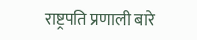राष्ट्रपति प्रणाली बारे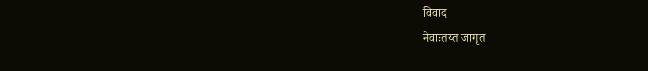विवाद
नेवाःतय्त जागृत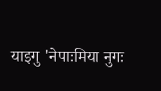याइगु 'नेपाःमिया नुगः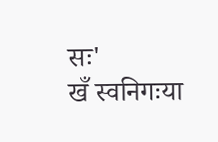सः'
खँ स्वनिगःया